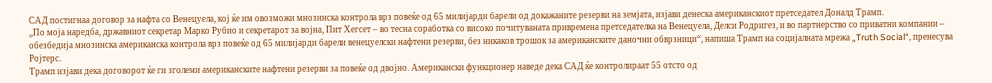САД постигнаа договор за нафта со Венецуела, кој ќе им овозможи мнозинска контрола врз повеќе од 65 милијарди барели од докажаните резерви на земјата, изјави денеска американскиот претседател Доналд Трамп.
„По моја наредба, државниот секретар Марко Рубио и секретарот за војна, Пит Хегсет – во тесна соработка со високо почитуваната привремена претседателка на Венецуела, Делси Родригез, и во партнерство со приватни компании – обезбедија мнозинска американска контрола врз повеќе од 65 милијарди барели венецуелски нафтени резерви, без никаков трошок за американските даночни обврзници“, напиша Трамп на социјалната мрежа „Truth Social“, пренесува Ројтерс.
Трамп изјави дека договорот ќе ги зголеми американските нафтени резерви за повеќе од двојно. Американски функционер наведе дека САД ќе контролираат 55 отсто од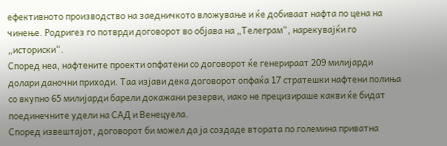ефективното производство на заедничкото вложување и ќе добиваат нафта по цена на чинење. Родригез го потврди договорот во објава на „Телеграм“, нарекувајќи го „историски“.
Според неа, нафтените проекти опфатени со договорот ќе генерираат 209 милијарди долари даночни приходи. Таа изјави дека договорот опфаќа 17 стратешки нафтени полиња со вкупно 65 милијарди барели докажани резерви, иако не прецизираше какви ќе бидат поединечните удели на САД и Венецуела.
Според извештајот, договорот би можел да ја создаде втората по големина приватна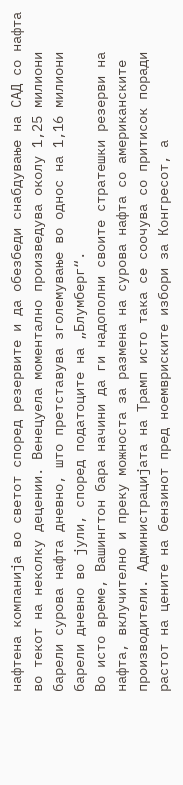нафтена компанија во светот според резервите и да обезбеди снабдување на САД со нафта во текот на неколку децении. Венецуела моментално произведува околу 1,25 милиони барели сурова нафта дневно, што претставува зголемување во однос на 1,16 милиони барели дневно во јули, според податоците на „Блумберг“.
Во исто време, Вашингтон бара начини да ги надополни своите стратешки резерви на нафта, вклучително и преку можноста за размена на сурова нафта со американските производители. Администрацијата на Трамп исто така се соочува со притисок поради растот на цените на бензинот пред ноемвриските избори за Конгресот, а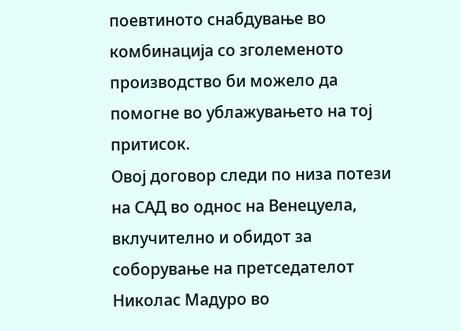поевтиното снабдување во комбинација со зголеменото производство би можело да помогне во ублажувањето на тој притисок.
Овој договор следи по низа потези на САД во однос на Венецуела, вклучително и обидот за соборување на претседателот Николас Мадуро во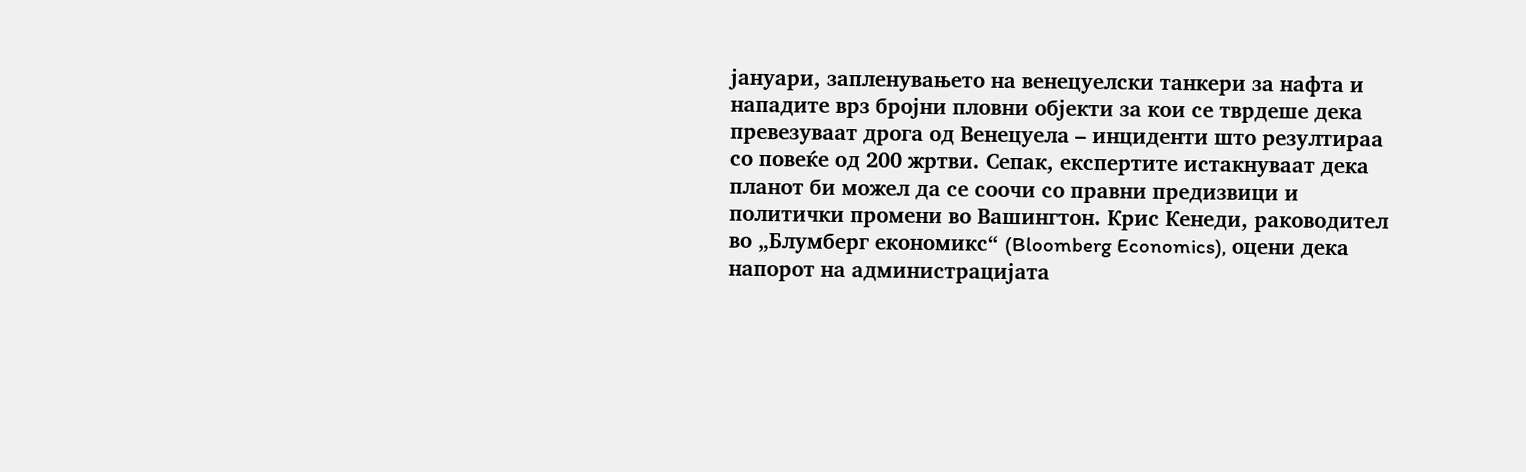јануари, запленувањето на венецуелски танкери за нафта и нападите врз бројни пловни објекти за кои се тврдеше дека превезуваат дрога од Венецуела – инциденти што резултираа со повеќе од 200 жртви. Сепак, експертите истакнуваат дека планот би можел да се соочи со правни предизвици и политички промени во Вашингтон. Крис Кенеди, раководител во „Блумберг економикс“ (Bloomberg Economics), оцени дека напорот на администрацијата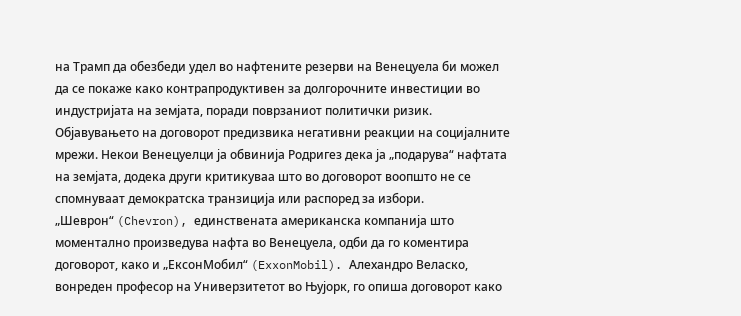на Трамп да обезбеди удел во нафтените резерви на Венецуела би можел да се покаже како контрапродуктивен за долгорочните инвестиции во индустријата на земјата, поради поврзаниот политички ризик.
Објавувањето на договорот предизвика негативни реакции на социјалните мрежи. Некои Венецуелци ја обвинија Родригез дека ја „подарува“ нафтата на земјата, додека други критикуваа што во договорот воопшто не се спомнуваат демократска транзиција или распоред за избори.
„Шеврон“ (Chevron), единствената американска компанија што моментално произведува нафта во Венецуела, одби да го коментира договорот, како и „ЕксонМобил“ (ExxonMobil). Алехандро Веласко, вонреден професор на Универзитетот во Њујорк, го опиша договорот како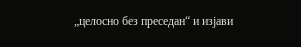„целосно без преседан“ и изјави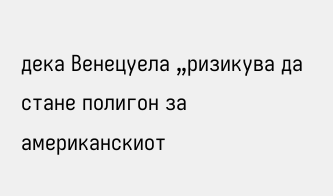дека Венецуела „ризикува да стане полигон за американскиот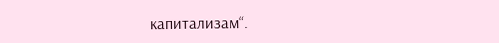капитализам“.